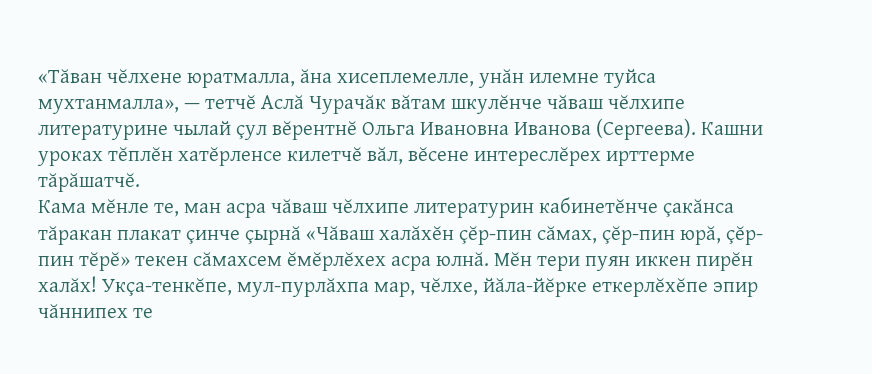«Тăван чĕлхене юратмалла, ăна хисеплемелле, унăн илемне туйса мухтанмалла», — тетчĕ Аслă Чурачăк вăтам шкулĕнче чăваш чĕлхипе литературине чылай çул вĕрентнĕ Ольга Ивановна Иванова (Сергеева). Кашни уроках тĕплĕн хатĕрленсе килетчĕ вăл, вĕсене интереслĕрех ирттерме тăрăшатчĕ.
Кама мĕнле те, ман асра чăваш чĕлхипе литературин кабинетĕнче çакăнса тăракан плакат çинче çырнă «Чăваш халăхĕн çĕр-пин сăмах, çĕр-пин юрă, çĕр-пин тĕрĕ» текен сăмахсем ĕмĕрлĕхех асра юлнă. Мĕн тери пуян иккен пирĕн халăх! Укçа-тенкĕпе, мул-пурлăхпа мар, чĕлхе, йăла-йĕрке еткерлĕхĕпе эпир чăннипех те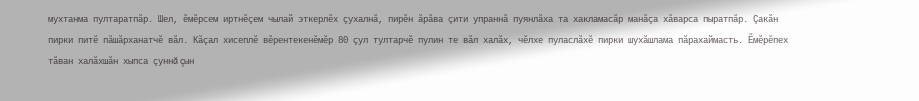мухтанма пултаратпăр. Шел, ĕмĕрсем иртнĕçем чылай эткерлĕх çухалнă, пирĕн ăрăва çити упраннă пуянлăха та хакламасăр манăçа хăварса пыратпăр. Çакăн пирки питĕ пăшăрханатчĕ вăл. Кăçал хисеплĕ вĕрентекенĕмĕр 80 çул тултарчĕ пулин те вăл халăх, чĕлхе пуласлăхĕ пирки шухăшлама пăрахаймасть. Ĕмĕрĕпех тăван халăхшăн хыпса çуннă çын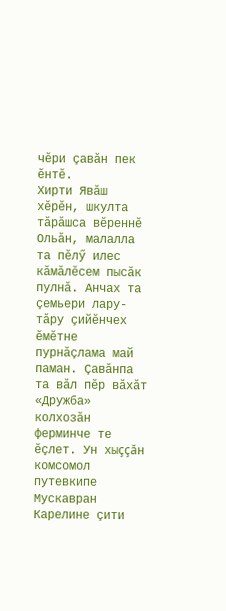чĕри çавăн пек ĕнтĕ.
Хирти Явăш хĕрĕн, шкулта тăрăшса вĕреннĕ Ольăн, малалла та пĕлӳ илес кăмăлĕсем пысăк пулнă. Анчах та çемьери лару-тăру çийĕнчех ĕмĕтне пурнăçлама май паман. Çавăнпа та вăл пĕр вăхăт «Дружба» колхозăн ферминче те ĕçлет. Ун хыççăн комсомол путевкипе Мускавран Карелине çити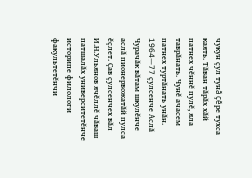чукун çул тунă çĕре тухса каять. Тăван тăрăх хăй патнех чĕннĕ пулĕ, яла таврăнать. Чунĕ ачасем патнех туртăнать унăн. 1964—77 çулсенче Аслă Чурачăк вăтам шкулĕнче аслă пионервожатăй пулса ĕçлет. Çав çулсенчех вăл И.Н.Ульянов ячĕллĕ чăваш патшалăх университетĕнче историпе филологи факультетĕнчи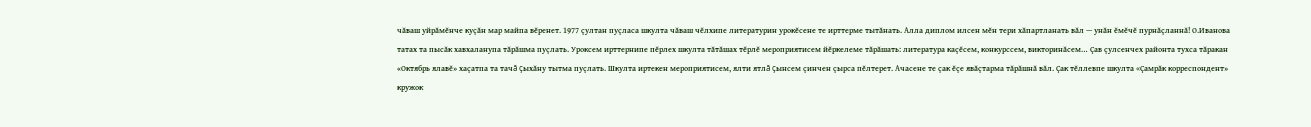чăваш уйрăмĕнче куçăн мар майпа вĕренет. 1977 çултан пуçласа шкулта чăваш чĕлхипе литературин урокĕсене те ирттерме тытăнать. Алла диплом илсен мĕн тери хăпартланать вăл — унăн ĕмĕчĕ пурнăçланнă! О.Иванова татах та пысăк хавхаланупа тăрăшма пуçлать. Уроксем ирттернипе пĕрлех шкулта тăтăшах тĕрлĕ мероприятисем йĕркелеме тăрăшать: литература каçĕсем, конкурссем, викторинăсем… Çав çулсенчех районта тухса тăракан «Октябрь ялавĕ» хаçатпа та тачă çыхăну тытма пуçлать. Шкулта иртекен мероприятисем, ялти ятлă çынсем çинчен çырса пĕлтерет. Ачасене те çак ĕçе явăçтарма тăрăшнă вăл. Çак тĕллевпе шкулта «Çамрăк корреспондент» кружок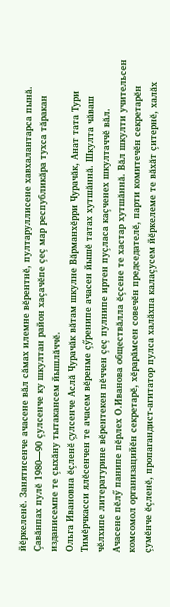йĕркеленĕ. Занятисенче ачасене вăл сăмах илемне вĕрентнĕ, пултаруллисене хавхалантарса пынă. Çавăнпах пулĕ 1980—90 çулсенче ку шкултан район хаçачĕпе çеç мар республикăра тухса тăракан изданисемпе те çыхăну тытакансем йышлăччĕ.
Ольга Ивановна ĕçленĕ çулсенче Аслă Чурачăк вăтам шкулне Вăрманхĕрри Чурачăк, Анат тата Тури Тимĕрчкасси ялĕсенчен те ачасем вĕренме çӳренипе ачасен йышĕ татах хутшăннă. Шкулта чăваш чĕлхипе литературине вĕрентекен пĕччен çеç пулнипе иртен пуçласа каçченех шкултаччĕ вăл.
Ачасене пĕлӳ панипе пĕрлех О.Иванова обществăлла ĕçсене те хастар хутшăннă. Вăл шкулти учительсен комсомол организацийĕн секретарĕ, хĕрарăмсен совечĕн председателĕ, парти комитечĕн секретарĕн çумĕнче ĕçленĕ, пропагандист-агитатор пулса халăхпа калаçусем йĕркелеме те вăхăт çитернĕ, халăх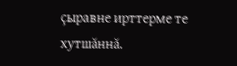çыравне ирттерме те хутшăннă.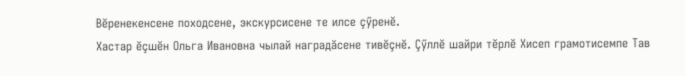Вĕренекенсене походсене, экскурсисене те илсе çӳренĕ.
Хастар ĕçшĕн Ольга Ивановна чылай наградăсене тивĕçнĕ. Çӳллĕ шайри тĕрлĕ Хисеп грамотисемпе Тав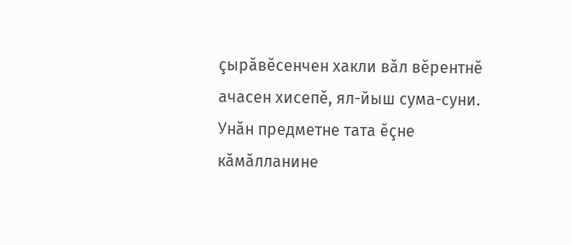çырăвĕсенчен хакли вăл вĕрентнĕ ачасен хисепĕ, ял-йыш сума-суни. Унăн предметне тата ĕçне кăмăлланине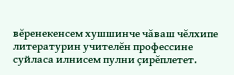вĕренекенсем хушшинче чăваш чĕлхипе литературин учителĕн профессине суйласа илнисем пулни çирĕплетет.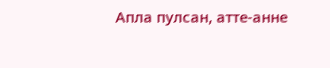Апла пулсан, атте-анне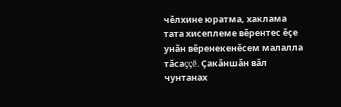чĕлхине юратма, хаклама тата хисеплеме вĕрентес ĕçе унăн вĕренекенĕсем малалла тăсаççĕ. Çакăншăн вăл чунтанах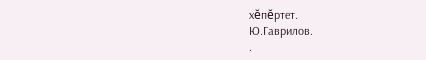хĕпĕртет.
Ю.Гаврилов.
.